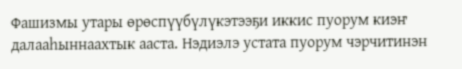Фашизмы утары өрөспүүбүлүкэтээҕи иккис пуорум киэҥ далааһыннаахтык ааста. Нэдиэлэ устата пуорум чэрчитинэн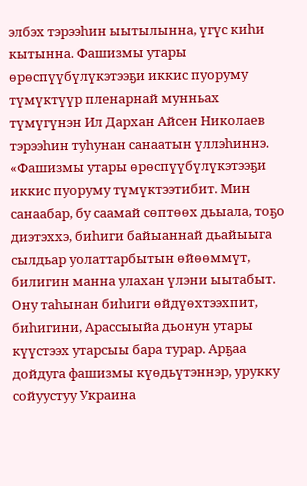элбэх тэрээһин ыытылынна, үгүс киһи кытынна. Фашизмы утары өрөспүүбүлүкэтээҕи иккис пуоруму түмүктүүр пленарнай мунньах түмүгүнэн Ил Дархан Айсен Николаев тэрээһин туһунан санаатын үллэһиннэ.
«Фашизмы утары өрөспүүбүлүкэтээҕи иккис пуоруму түмүктээтибит. Мин санаабар, бу саамай сөптөөх дьыала, тоҕо диэтэххэ, биһиги байыаннай дьайыыга сылдьар уолаттарбытын өйөөммүт, билигин манна улахан үлэни ыытабыт. Ону таһынан биһиги өйдүөхтээхпит, биһигини, Арассыыйа дьонун утары күүстээх утарсыы бара турар. Арҕаа дойдуга фашизмы күөдьүтэннэр, урукку сойуустуу Украина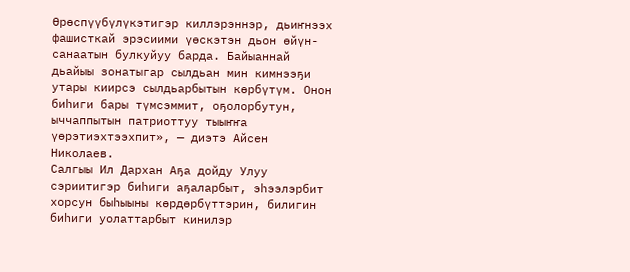Өрөспүүбүлүкэтигэр киллэрэннэр, дьиҥнээх фашисткай эрэсиими үөскэтэн дьон өйүн-санаатын булкуйуу барда. Байыаннай дьайыы зонатыгар сылдьан мин кимнээҕи утары киирсэ сылдьарбытын көрбүтүм. Онон биһиги бары түмсэммит, оҕолорбутун, ыччаппытын патриоттуу тыыҥҥа үөрэтиэхтээхпит», — диэтэ Айсен Николаев.
Салгыы Ил Дархан Аҕа дойду Улуу сэриитигэр биһиги аҕаларбыт, эһээлэрбит хорсун быһыыны көрдөрбүттэрин, билигин биһиги уолаттарбыт кинилэр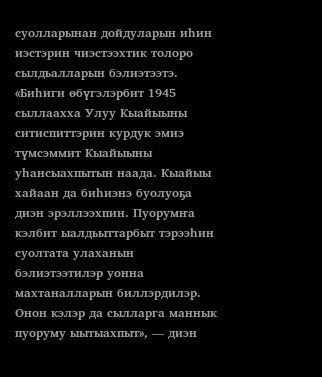суолларынан дойдуларын иһин иэстэрин чиэстээхтик толоро сылдьалларын бэлиэтээтэ.
«Биһиги өбүгэлэрбит 1945 сыллаахха Улуу Кыайыыны ситиспиттэрин курдук эмиэ түмсэммит Кыайыыны уһансыахпытын наада. Кыайыы хайаан да биһиэнэ буолуоҕа диэн эрэллээхпин. Пуорумҥа кэлбит ыалдьыттарбыт тэрээһин суолтата улаханын бэлиэтээтилэр уонна махтаналларын биллэрдилэр. Онон кэлэр да сылларга маннык пуоруму ыытыахпыт», — диэн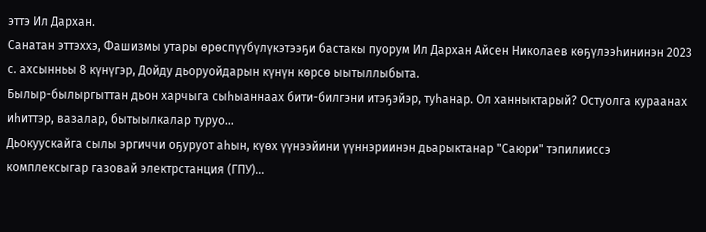эттэ Ил Дархан.
Санатан эттэххэ, Фашизмы утары өрөспүүбүлүкэтээҕи бастакы пуорум Ил Дархан Айсен Николаев көҕүлээһининэн 2023 с. ахсынньы 8 күнүгэр, Дойду дьоруойдарын күнүн көрсө ыытыллыбыта.
Былыр-былыргыттан дьон харчыга сыһыаннаах бити-билгэни итэҕэйэр, туһанар. Ол ханныктарый? Остуолга кураанах иһиттэр, вазалар, бытыылкалар туруо…
Дьокуускайга сылы эргиччи оҕуруот аһын, күөх үүнээйини үүннэриинэн дьарыктанар "Саюри" тэпилииссэ комплексыгар газовай электрстанция (ГПУ)…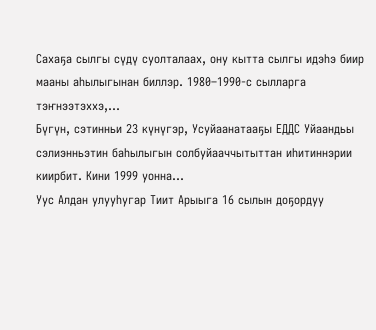Сахаҕа сылгы сүдү суолталаах, ону кытта сылгы идэһэ биир мааны аһылыгынан биллэр. 1980–1990‑с сылларга тэҥнээтэххэ,…
Бүгүн, сэтинньи 23 күнүгэр, Усуйаанатааҕы ЕДДС Уйаандьы сэлиэнньэтин баһылыгын солбуйааччытыттан иһитиннэрии киирбит. Кини 1999 уонна…
Уус Алдан улууһугар Тиит Арыыга 16 сылын доҕордуу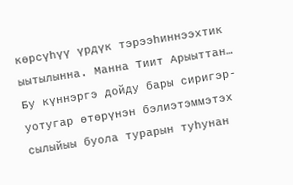көрсүһүү үрдүк тэрээһиннээхтик ыытылынна. Манна Тиит Арыыттан…
Бу күннэргэ дойду бары сиригэр-уотугар өтөрүнэн бэлиэтэммэтэх сылыйыы буола турарын туһунан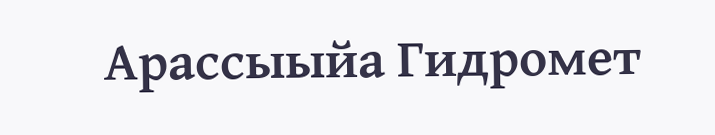Арассыыйа Гидромет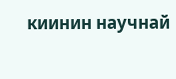киинин научнай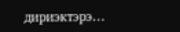дириэктэрэ…